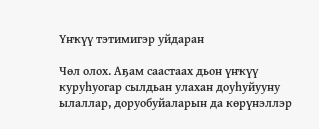Үҥкүү тэтимигэр уйдаран

Чөл олох. Аҕам саастаах дьон үҥкүү куруһуогар сылдьан улахан доуһуйууну ылаллар, доруобуйаларын да көрүнэллэр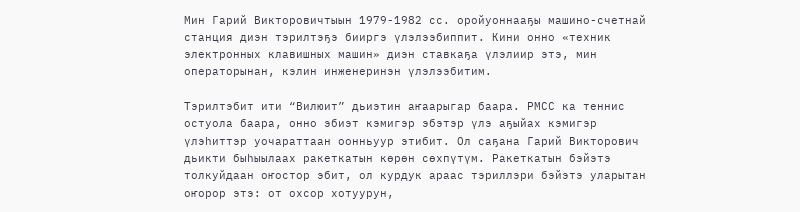Мин Гарий Викторовичтыын 1979-1982 сс. оройуоннааҕы машино-счетнай станция диэн тэрилтэҕэ бииргэ үлэлээбиппит. Кини онно «техник электронных клавишных машин» диэн ставкаҕа үлэлиир этэ, мин операторынан, кэлин инженеринэн үлэлээбитим.

Тэрилтэбит ити “Вилюит” дьиэтин аҥаарыгар баара. РМСС ка теннис остуола баара, онно эбиэт кэмигэр эбэтэр үлэ аҕыйах кэмигэр үлэһиттэр уочараттаан оонньуур этибит. Ол саҕана Гарий Викторович дьикти быһыылаах ракеткатын көрөн сөхпүтүм. Ракеткатын бэйэтэ толкуйдаан оҥостор эбит, ол курдук араас тэриллэри бэйэтэ уларытан оҥорор этэ: от охсор хотуурун,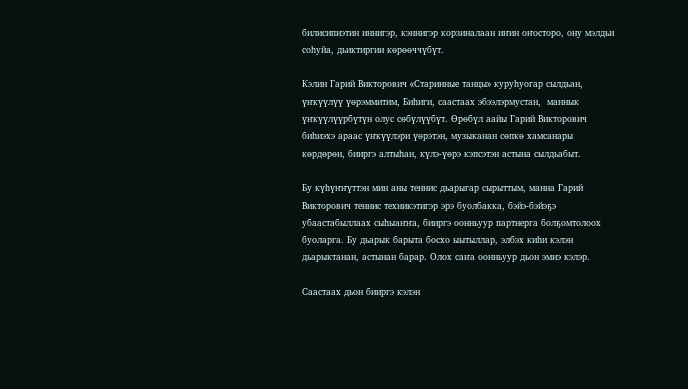билисипиэтин иннигэр, кэннигэр корзиналаан иҥин оҥосторо, ону мэлдьи соһуйа, дьиктиргии көрөөччүбүт.

Кэлин Гарий Викторович «Старинные танцы» куруһуогар сылдьан, үҥкүүлүү үөрэммитим, Биһиги, саастаах эбээлэрмустан,  маннык үҥкүүлүүрбүтүн олус сөбүлүүбүт. Өрөбүл аайы Гарий Викторович биһиэхэ араас үҥкүүлэри үөрэтэн, музыканан сөпкө хамсанары көрдөрөн, бииргэ алтыһан, күлэ-үөрэ кэпсэтэн астына сылдьабыт.

Бу күһүҥҥүттэн мин аны теннис дьарыгар сырыттым, манна Гарий Викторович теннис техникэтигэр эрэ буолбакка, бэйэ-бэйэҕэ убаастабыллаах сыһыаҥҥа, бииргэ оонньуур партнерга болҕомтолоох буоларга. Бу дьарык барыта босхо ыытыллар, элбэх киһи кэлэн дьарыктанан, астынан барар. Олох саҥа оонньуур дьон эмиэ кэлэр.

Саастаах дьон бииргэ кэлэн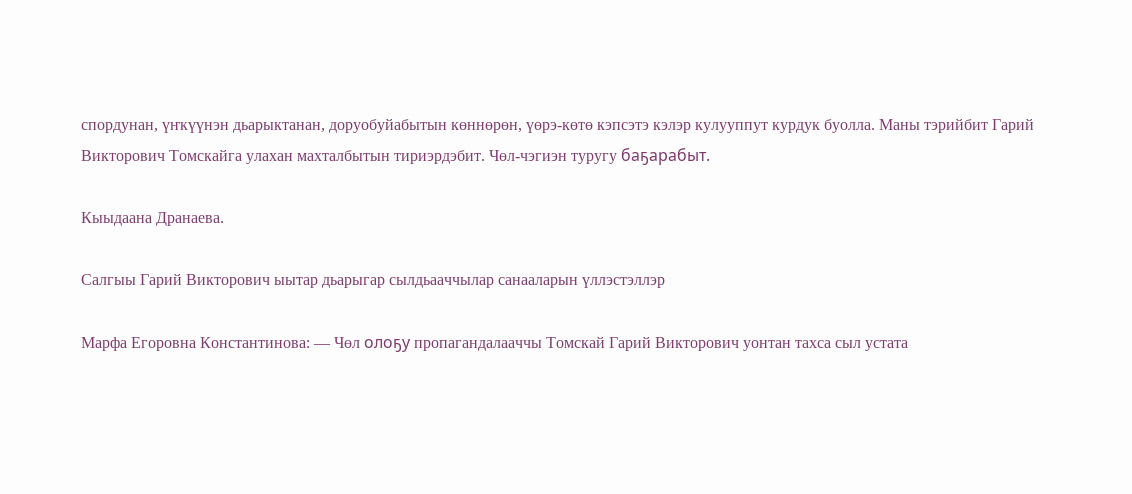спордунан, үҥкүүнэн дьарыктанан, доруобуйабытын көннөрөн, үөрэ-көтө кэпсэтэ кэлэр кулууппут курдук буолла. Маны тэрийбит Гарий Викторович Томскайга улахан махталбытын тириэрдэбит. Чөл-чэгиэн туругу баҕарабыт.

Кыыдаана Дранаева.

Салгыы Гарий Викторович ыытар дьарыгар сылдьааччылар санааларын үллэстэллэр

Марфа Егоровна Константинова: — Чөл олоҕу пропагандалааччы Томскай Гарий Викторович уонтан тахса сыл устата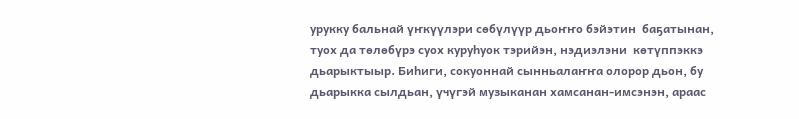урукку бальнай үҥкүүлэри сөбүлүүр дьоҥҥо бэйэтин  баҕатынан, туох да төлөбүрэ суох куруһуок тэрийэн, нэдиэлэни  көтүппэккэ дьарыктыыр. Биһиги, сокуоннай сынньалаҥҥа олорор дьон, бу дьарыкка сылдьан, үчүгэй музыканан хамсанан-имсэнэн, араас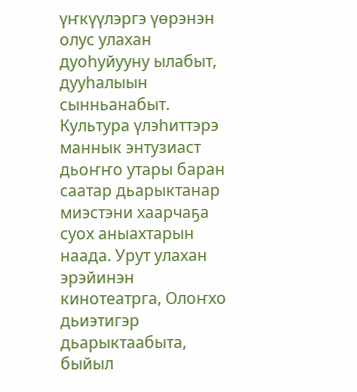үҥкүүлэргэ үөрэнэн олус улахан дуоһуйууну ылабыт, дууһалыын сынньанабыт. Культура үлэһиттэрэ маннык энтузиаст дьоҥҥо утары баран саатар дьарыктанар миэстэни хаарчаҕа суох аныахтарын наада. Урут улахан эрэйинэн кинотеатрга, Олоҥхо дьиэтигэр дьарыктаабыта, быйыл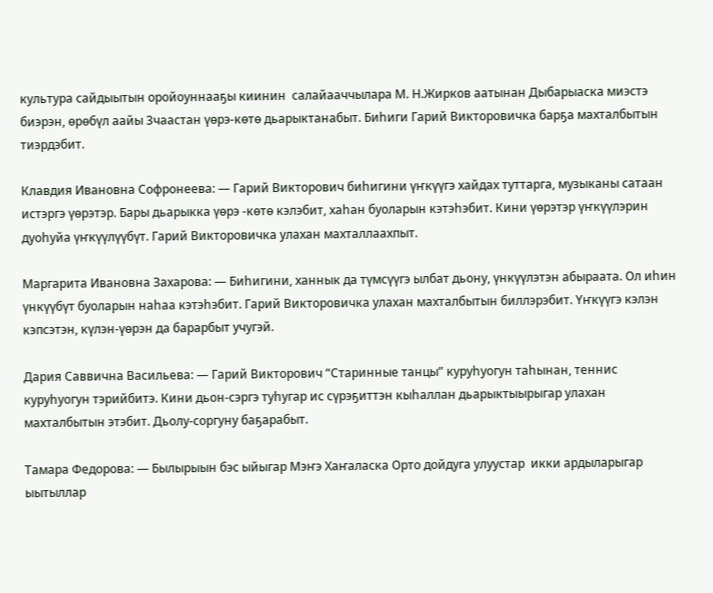культура сайдыытын оройоуннааҕы киинин  салайааччылара М. Н.Жирков аатынан Дыбарыаска миэстэ биэрэн, өрөбүл аайы 3чаастан үөрэ-көтө дьарыктанабыт. Биһиги Гарий Викторовичка барҕа махталбытын тиэрдэбит.

Клавдия Ивановна Софронеева: — Гарий Викторович биһигини үҥкүүгэ хайдах туттарга, музыканы сатаан истэргэ үөрэтэр. Бары дьарыкка үөрэ -көтө кэлэбит, хаһан буоларын кэтэһэбит. Кини үөрэтэр үҥкүүлэрин дуоһуйа үҥкүүлүүбүт. Гарий Викторовичка улахан махталлаахпыт.

Маргарита Ивановна Захарова: — Биһигини, ханнык да түмсүүгэ ылбат дьону, үнкүүлэтэн абыраата. Ол иһин үнкүүбүт буоларын наһаа кэтэһэбит. Гарий Викторовичка улахан махталбытын биллэрэбит. Үҥкүүгэ кэлэн кэпсэтэн, күлэн-үөрэн да барарбыт учугэй.

Дария Саввична Васильева: — Гарий Викторович “Старинные танцы” куруһуогун таһынан, теннис куруһуогун тэрийбитэ. Кини дьон-сэргэ туһугар ис сүрэҕиттэн кыһаллан дьарыктыырыгар улахан махталбытын этэбит. Дьолу-соргуну баҕарабыт.

Тамара Федорова: — Былырыын бэс ыйыгар Мэҥэ Хаҥаласка Орто дойдуга улуустар  икки ардыларыгар ыытыллар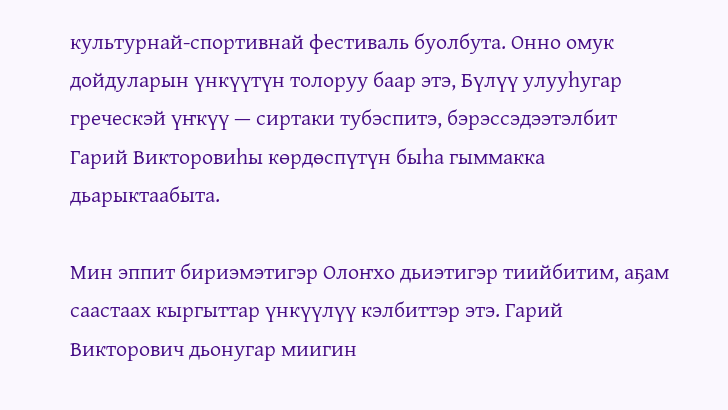культурнай-спортивнай фестиваль буолбута. Онно омук дойдуларын үнкүүтүн толоруу баар этэ, Бүлүү улууһугар греческэй үҥкүү — сиртаки тубэспитэ, бэрэссэдээтэлбит Гарий Викторовиһы көрдөспүтүн быһа гыммакка дьарыктаабыта.

Мин эппит бириэмэтигэр Олоҥхо дьиэтигэр тиийбитим, аҕам саастаах кыргыттар үнкүүлүү кэлбиттэр этэ. Гарий Викторович дьонугар миигин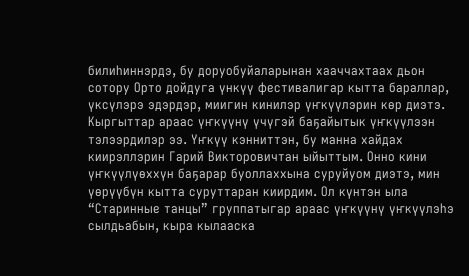билиһиннэрдэ, бу доруобуйаларынан хааччахтаах дьон сотору Орто дойдуга үнкүү фестивалигар кытта бараллар, үксүлэрэ эдэрдэр, миигин кинилэр үҥкүүлэрин көр диэтэ. Кыргыттар араас үҥкүүнү үчүгэй баҕайытык үҥкүүлээн тэлээрдилэр ээ. Үҥкүү кэнниттэн, бу манна хайдах киирэллэрин Гарий Викторовичтан ыйыттым. Онно кини үҥкүүлүөххүн баҕарар буоллаххына суруйуом диэтэ, мин үөрүүбүн кытта суруттаран киирдим. Ол күнтэн ыла “Старинные танцы” группатыгар араас үҥкүүнү үҥкүүлэһэ сылдьабын, кыра кылааска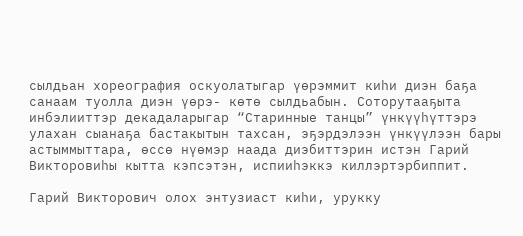сылдьан хореография оскуолатыгар үөрэммит киһи диэн баҕа санаам туолла диэн үөрэ- көтө сылдьабын. Соторутааҕыта инбэлииттэр декадаларыгар “Старинные танцы” үнкүүһүттэрэ улахан сыанаҕа бастакытын тахсан, эҕэрдэлээн үнкүүлээн бары астыммыттара, өссө нүөмэр наада диэбиттэрин истэн Гарий Викторовиһы кытта кэпсэтэн, испииһэккэ киллэртэрбиппит.

Гарий Викторович олох энтузиаст киһи, урукку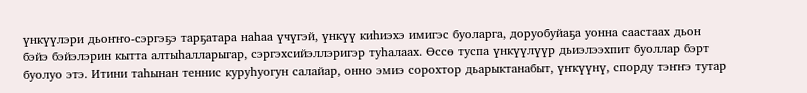үнкүүлэри дьоҥҥо-сэргэҕэ тарҕатара наһаа үчүгэй, үнкүү киһиэхэ имигэс буоларга, доруобуйаҕа уонна саастаах дьон бэйэ бэйэлэрин кытта алтыһалларыгар, сэргэхсийэллэригэр туһалаах. Өссө туспа үнкүүлүүр дьиэлээхпит буоллар бэрт буолуо этэ. Итини таһынан теннис куруһуогун салайар, онно эмиэ сорохтор дьарыктанабыт, үҥкүүнү, спорду тэҥҥэ тутар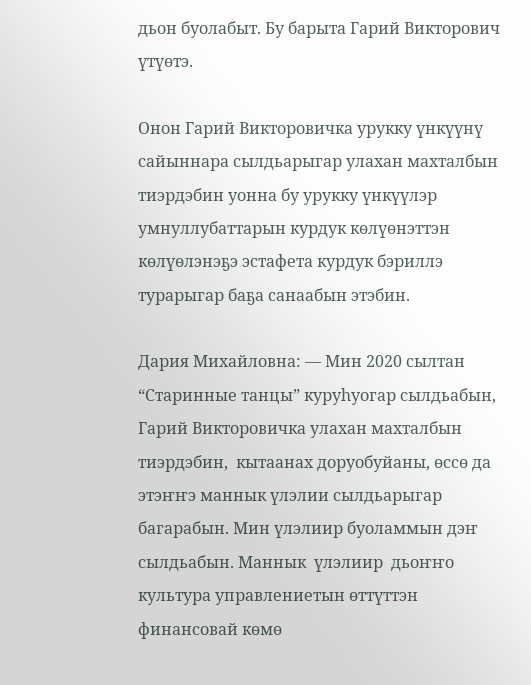дьон буолабыт. Бу барыта Гарий Викторович үтүөтэ.

Онон Гарий Викторовичка урукку үнкүүнү сайыннара сылдьарыгар улахан махталбын тиэрдэбин уонна бу урукку үнкүүлэр умнуллубаттарын курдук көлүөнэттэн көлүөлэнэҕэ эстафета курдук бэриллэ турарыгар баҕа санаабын этэбин.

Дария Михайловна: — Мин 2020 сылтан “Старинные танцы” куруһуогар сылдьабын, Гарий Викторовичка улахан махталбын тиэрдэбин,  кытаанах доруобуйаны, өссө да этэҥҥэ маннык үлэлии сылдьарыгар багарабын. Мин үлэлиир буоламмын дэҥ сылдьабын. Маннык  үлэлиир  дьоҥҥо культура управлениетын өттүттэн финансовай көмө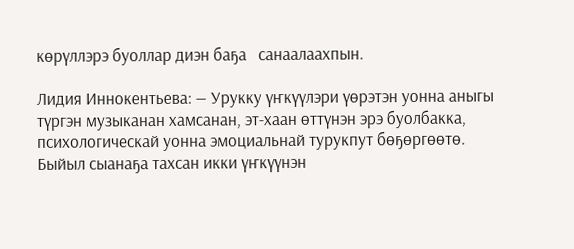көрүллэрэ буоллар диэн баҕа   санаалаахпын.

Лидия Иннокентьева: — Урукку үҥкүүлэри үөрэтэн уонна аныгы түргэн музыканан хамсанан, эт-хаан өттүнэн эрэ буолбакка, психологическай уонна эмоциальнай турукпут бөҕөргөөтө. Быйыл сыанаҕа тахсан икки үҥкүүнэн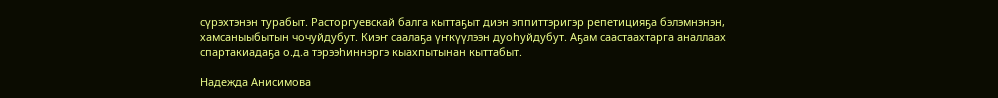сүрэхтэнэн турабыт. Расторгуевскай балга кыттаҕыт диэн эппиттэригэр репетицияҕа бэлэмнэнэн, хамсаныыбытын чочуйдубут. Киэҥ саалаҕа үҥкүүлээн дуоһуйдубут. Аҕам саастаахтарга аналлаах спартакиадаҕа о.д.а тэрээһиннэргэ кыахпытынан кыттабыт.

Надежда Анисимова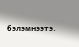бэлэмнээтэ.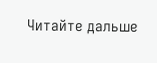Читайте дальше